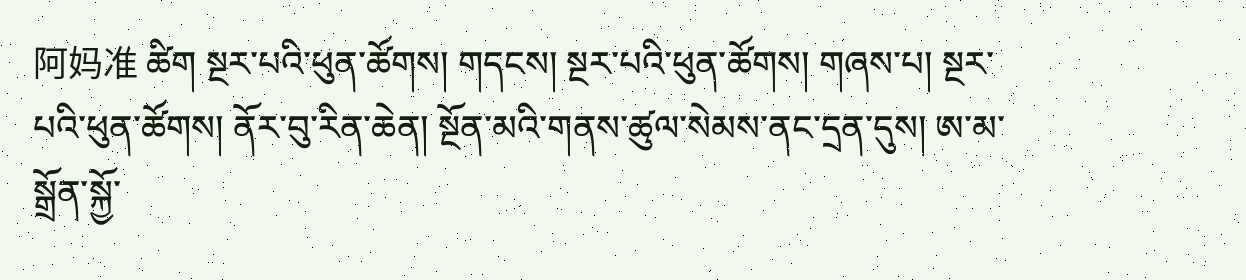阿妈准 ཚིག སྔར་པའི་ཕུན་ཚོགས། གདངས། སྔར་པའི་ཕུན་ཚོགས། གཞས་པ། སྔར་པའི་ཕུན་ཚོགས། ནོར་བུ་རིན་ཆེན། སྔོན་མའི་གནས་ཚུལ་སེམས་ནང་དྲན་དུས། ཨ་མ་སྒྲོན་སྐྱོ་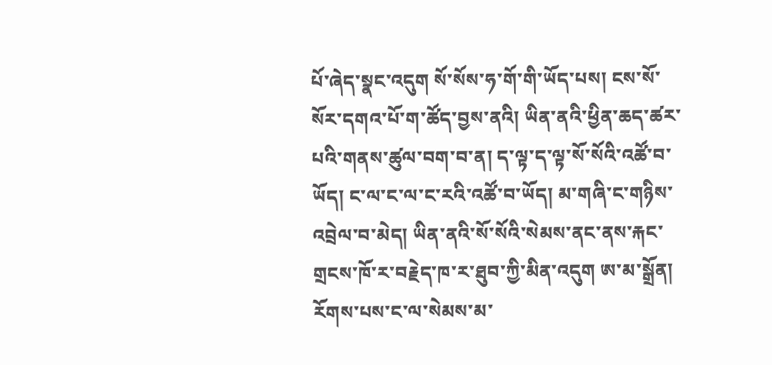པོ་ཞེད་སྣང་འདུག སོ་སོས་ཧ་གོ་གི་ཡོད་པས། ངས་སོ་སོར་དགའ་པོ་ག་ཚོད་བྱས་ནའི། ཡིན་ནའི་ཕྱིན་ཆད་ཚར་པའི་གནས་ཚུལ་བག་བ་ན། ད་ལྟ་ད་ལྟ་སོ་སོའི་འཚོ་བ་ཡོད། ང་ལ་ང་ལ་ང་རའི་འཚོ་བ་ཡོད། མ་གཞི་ང་གཉིས་འབྲེལ་བ་མེད། ཡིན་ནའི་སོ་སོའི་སེམས་ནང་ནས་རྐང་གྲངས་ཁོ་ར་བརྗེད་ཁ་ར་ཐུབ་ཀྱི་མིན་འདུག ཨ་མ་སྒྲོན། རོགས་པས་ང་ལ་སེམས་མ་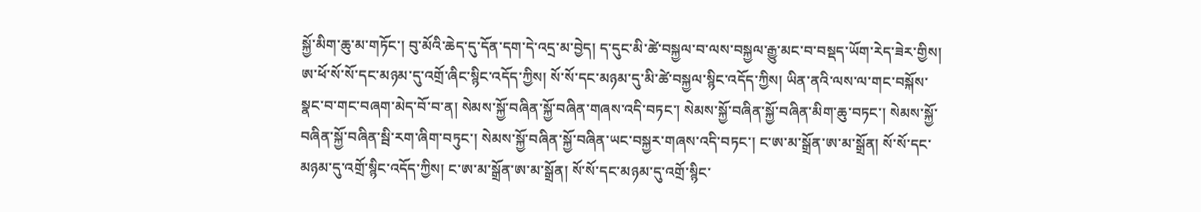སྐྱོ་མིག་ཆུ་མ་གཏོང་། བུ་མོའི་ཆེད་དུ་དོན་དག་དེ་འདྲ་མ་བྱེད། ད་དུང་མི་ཚེ་བསྐྱལ་བ་ལས་བསྐྱལ་རྒྱུ་མང་བ་བསྡད་ཡོག་རེད་ཟེར་གྱིས། ཨ་ཕོ་སོ་སོ་དང་མཉམ་དུ་འགྲོ་ཞིང་སྙིང་འདོད་ཀྱིས། སོ་སོ་དང་མཉམ་དུ་མི་ཚེ་བསྐྱལ་སྙིང་འདོད་ཀྱིས། ཡིན་ནའི་ལས་ལ་གང་བསྐོས་སྣང་བ་གང་བཞག་མེད་བོ་བ་ན། སེམས་སྐྱོ་བཞིན་སྐྱོ་བཞིན་གཞས་འདི་བཏང་། སེམས་སྐྱོ་བཞིན་སྐྱོ་བཞིན་མིག་ཆུ་བཏང་། སེམས་སྐྱོ་བཞིན་སྐྱོ་བཞིན་སྦི་རག་ཞིག་བཏུང་། སེམས་སྐྱོ་བཞིན་སྐྱོ་བཞིན་ཡང་བསྐྱར་གཞས་འདི་བཏང་། ང་ཨ་མ་སྒྲོན་ཨ་མ་སྒྲོན། སོ་སོ་དང་མཉམ་དུ་འགྲོ་སྙིང་འདོད་ཀྱིས། ང་ཨ་མ་སྒྲོན་ཨ་མ་སྒྲོན། སོ་སོ་དང་མཉམ་དུ་འགྲོ་སྙིང་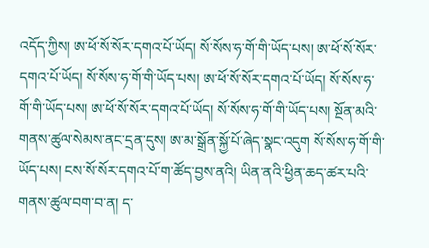འདོད་ཀྱིས། ཨ་ཕོ་སོ་སོར་དགའ་པོ་ཡོད། སོ་སོས་ཧ་གོ་གི་ཡོད་པས། ཨ་ཕོ་སོ་སོར་དགའ་པོ་ཡོད། སོ་སོས་ཧ་གོ་གི་ཡོད་པས། ཨ་ཕོ་སོ་སོར་དགའ་པོ་ཡོད། སོ་སོས་ཧ་གོ་གི་ཡོད་པས། ཨ་ཕོ་སོ་སོར་དགའ་པོ་ཡོད། སོ་སོས་ཧ་གོ་གི་ཡོད་པས། སྔོན་མའི་གནས་ཚུལ་སེམས་ནང་དྲན་དུས། ཨ་མ་སྒྲོན་སྐྱོ་པོ་ཞེད་སྣང་འདུག སོ་སོས་ཧ་གོ་གི་ཡོད་པས། ངས་སོ་སོར་དགའ་པོ་ག་ཚོད་བྱས་ནའི། ཡིན་ནའི་ཕྱིན་ཆད་ཚར་པའི་གནས་ཚུལ་བག་བ་ན། ད་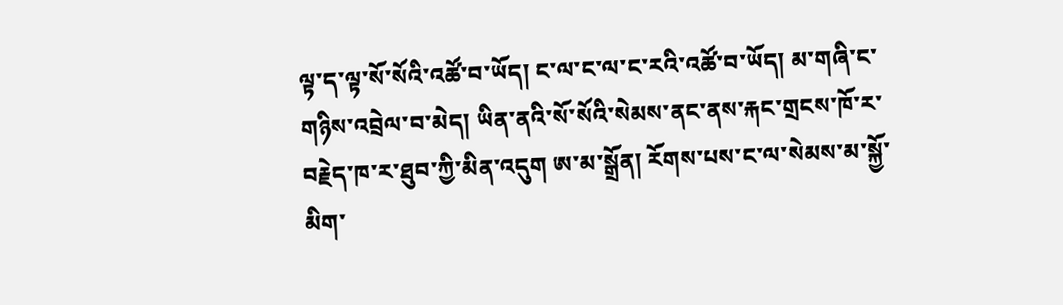ལྟ་ད་ལྟ་སོ་སོའི་འཚོ་བ་ཡོད། ང་ལ་ང་ལ་ང་རའི་འཚོ་བ་ཡོད། མ་གཞི་ང་གཉིས་འབྲེལ་བ་མེད། ཡིན་ནའི་སོ་སོའི་སེམས་ནང་ནས་རྐང་གྲངས་ཁོ་ར་བརྗེད་ཁ་ར་ཐུབ་ཀྱི་མིན་འདུག ཨ་མ་སྒྲོན། རོགས་པས་ང་ལ་སེམས་མ་སྐྱོ་མིག་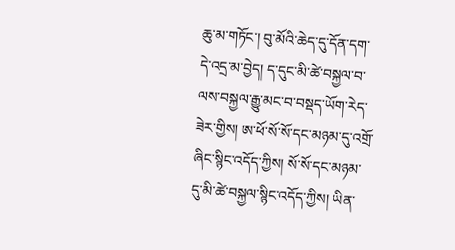ཆུ་མ་གཏོང་། བུ་མོའི་ཆེད་དུ་དོན་དག་དེ་འདྲ་མ་བྱེད། ད་དུང་མི་ཚེ་བསྐྱལ་བ་ལས་བསྐྱལ་རྒྱུ་མང་བ་བསྡད་ཡོག་རེད་ཟེར་གྱིས། ཨ་ཕོ་སོ་སོ་དང་མཉམ་དུ་འགྲོ་ཞིང་སྙིང་འདོད་ཀྱིས། སོ་སོ་དང་མཉམ་དུ་མི་ཚེ་བསྐྱལ་སྙིང་འདོད་ཀྱིས། ཡིན་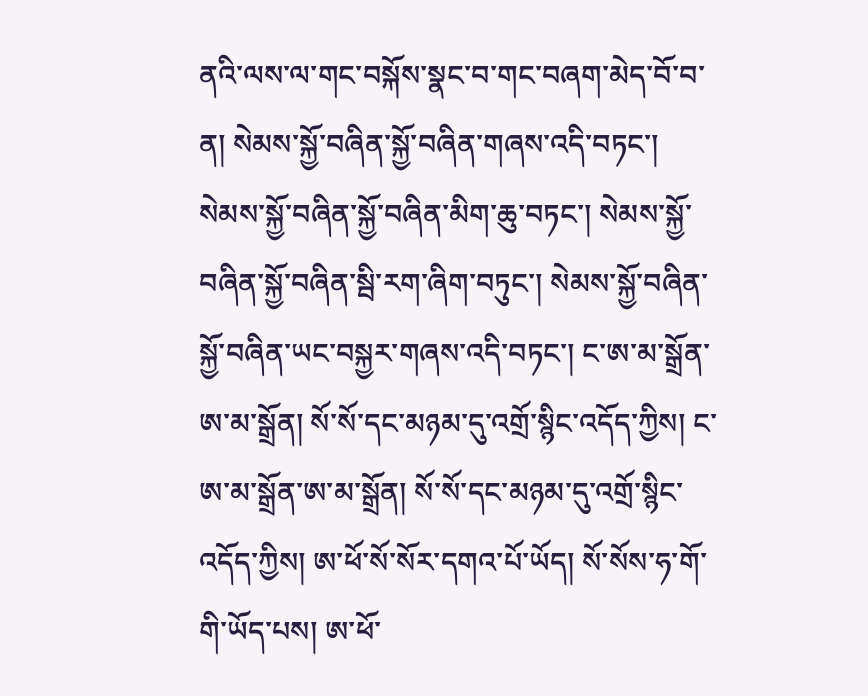ནའི་ལས་ལ་གང་བསྐོས་སྣང་བ་གང་བཞག་མེད་བོ་བ་ན། སེམས་སྐྱོ་བཞིན་སྐྱོ་བཞིན་གཞས་འདི་བཏང་། སེམས་སྐྱོ་བཞིན་སྐྱོ་བཞིན་མིག་ཆུ་བཏང་། སེམས་སྐྱོ་བཞིན་སྐྱོ་བཞིན་སྦི་རག་ཞིག་བཏུང་། སེམས་སྐྱོ་བཞིན་སྐྱོ་བཞིན་ཡང་བསྐྱར་གཞས་འདི་བཏང་། ང་ཨ་མ་སྒྲོན་ཨ་མ་སྒྲོན། སོ་སོ་དང་མཉམ་དུ་འགྲོ་སྙིང་འདོད་ཀྱིས། ང་ཨ་མ་སྒྲོན་ཨ་མ་སྒྲོན། སོ་སོ་དང་མཉམ་དུ་འགྲོ་སྙིང་འདོད་ཀྱིས། ཨ་ཕོ་སོ་སོར་དགའ་པོ་ཡོད། སོ་སོས་ཧ་གོ་གི་ཡོད་པས། ཨ་ཕོ་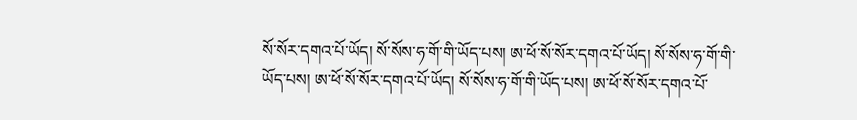སོ་སོར་དགའ་པོ་ཡོད། སོ་སོས་ཧ་གོ་གི་ཡོད་པས། ཨ་ཕོ་སོ་སོར་དགའ་པོ་ཡོད། སོ་སོས་ཧ་གོ་གི་ཡོད་པས། ཨ་ཕོ་སོ་སོར་དགའ་པོ་ཡོད། སོ་སོས་ཧ་གོ་གི་ཡོད་པས། ཨ་ཕོ་སོ་སོར་དགའ་པོ་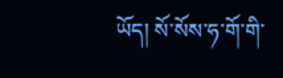ཡོད། སོ་སོས་ཧ་གོ་གི་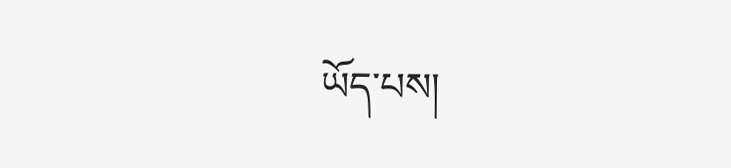ཡོད་པས།